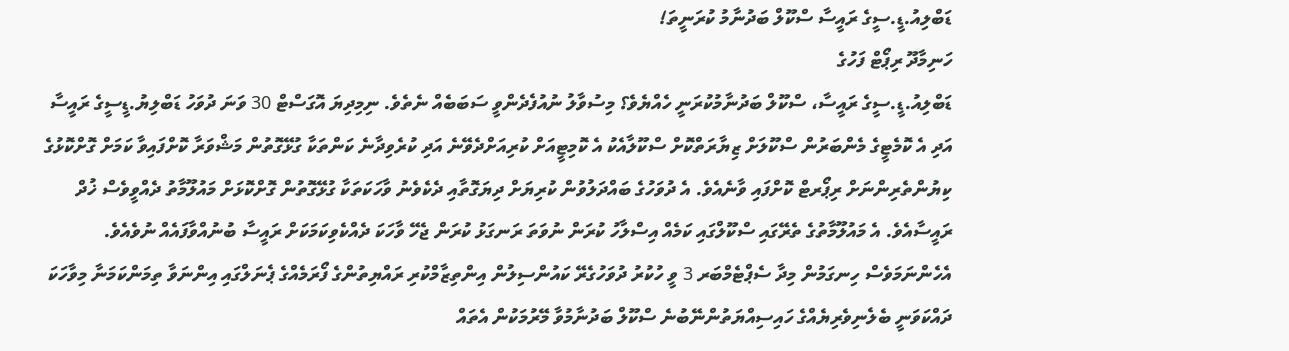ޑަބްލިއު.ޑީ.ސީގެ ރައީސާ ސްކޫލް ބަދުނާމު ކުރަނީތަ!
ހަނިމާދޫ ރިޕޯޓް ފަހުގެ
ޑަބްލިއު.ޑީ.ސީގެ ރައީސާ، ސްކޫލް ބަދުނާމުކުރަނީ ހެއްޔެވެ؟ މިސުވާލު ނުއުފެދެންވީ ސަބަބެއް ނެތެވެ. ނިމިދިޔަ އޮގަސްޓް 30 ވަނަ ދުވަހު ޑަބްލިޔު.ޑީސީގެ ރައީސާ އަދި އެ ކޮމެޓީގެ މެންބަރުން ސްކޫލަށް ޒިޔާރަތްކޮށް ސްކޫލާއެކު އެ ކޮމިޓީއަށް ކުރިއަށްދެވޭނެ އަދި ކުރެވިދާނެ ކަންތަކާ ގުޅޭގޮތުން މަޝްވަރާ ކޮށްފައިވާ ކަމަށް ގޮށްކޮޅުގެ ކިޔުންތެރިންނަށް ރިޕޯރޓް ކޮށްފައި ވާނެއެވެ. އެ ދުވަހުގެ ބައްދަލުވުން ކުރިޔަށް ދިޔަގޮތާއި ދެކެވެނު ވާހަކަތަކާ ގުޅޭގޮތުން ގޮށްކޮޅަށް މައުލޫމާތު ދެއްވީވެސް ޚުދް ރައީސާއެވެ. އެ މައުލޫމާތުގެ ތެރޭގައި ސްކޫލްގައި ކަމެއް އިސްލާހު ކުރަން ނުވަތަ ރަނގަޅު ކުރަން ޖެހޭ ވާހަކަ ދެއްކެވިކަމަކަށް ރައީސާ ބުނުއްވާފައެއް ނުވެއެވެ. އެހެންނަމަވެސް ހިނގަމުން މިދާ ސެޕްޓެމްބަރ 3 ވީ ހުކުރު ދުވަހުގެރޭ ކައުންސިލުން އިންތިޒާމްކުރި ރައްޔިތުންގެ ފޯރަމެއްގެ ޕެނަލްގައި އިންނަވާ ތިމަންކަމަނާ މިވާހަކަ ދައްކަވަނީ ބެލެނިވެރިޔެއްގެ ހައިސިއްޔަތުންނޭބުނެ ސްކޫލް ބަދުނާމުވާ މޭރުމަކުން އެތައް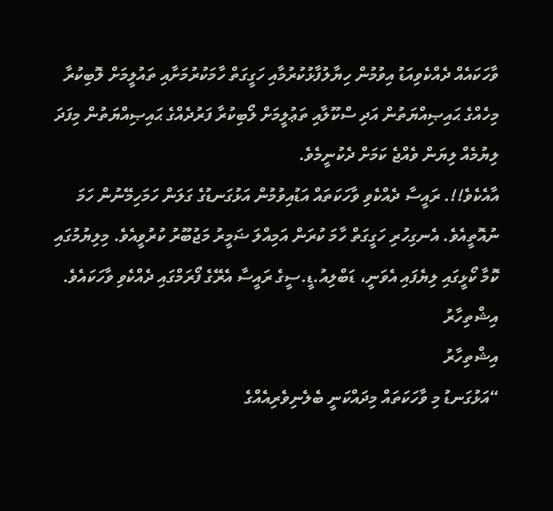ވާހަކައެއް ދެއްކެވިއަޑު އިވުމުން ހިޔާލުފާޅުކުރުމާއި ހަގީގަތް ހާމަކުރުމަށާއި ތައުލީމަށް ލޮބިކުރާ މިހެއްގެ ޙައިޞިއްޔަތުން އަދި ސްކޫލާއި ތަޢުލީމަށް ލޯބިކުރާ ފަރުދެއްގެ ޙައިޞިއްޔަތުން މިފަދަ ލިޔުމެއް ލިޔަން ވެއްޖެ ކަމަށް ދެކުނީމެވެ.
އާއެކެވެ!!. ރައީސާ ދެއްކެވި ވާހަކަތައް އަޑުއިވުމުން އަޅުގަނޑުގެ ގަލަން ހަމަހިމޭނުން ހަމަ ނުއޮތީއެވެ. އެނގިހުރި ހަގީގަތް ހާމަ ކުރަން އަމިއްލަ ޟަމީރު މަޖުބޫރު ކުރުވީއެވެ. މިލިޔުމުގައި ކޮމާ ކޯޅީގައި ލިޔެފައި އެވަނީ، ޑަބްލިއު.ޑީ.ސީގެ ރައީސާ އެރޭގެ ފޯރަމްގައި ދެއްކެވި ވާހަކައެވެ.
އިޝްތިހާރު
އިޝްތިހާރު
“އަޅުގަނޑު މި ވާހަކަތައް މިދައްކަނީ ބެލެނިވެރިއެއްގެ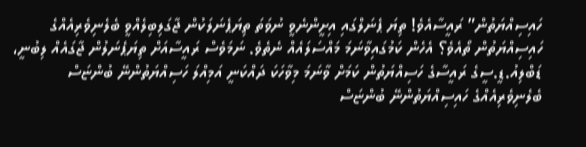ހައިސިއްޔަތުން” ރައީސާއެވެ! ތިޔަ ޕެނަލްގައި އިށީންނެވީ ނުވަތަ ތިޔަޕެނަލަކުން ޖާގަލިބިލެއްވީ ބެލެނިވެރިއެއްގެ ހައިސިއްޔަތުން ތޯއެވެ؟ އެހެން ކަމުގައިވާނަމަ މައްސަލައެއް ނެތެވެ. ނަމަވެސް ރައީސާއަށް ތިޔަޕެނަލުން ޖާގައެއް ލިބުނީ، ޑަބްލިއު.ޑީ.ސީގެ ރައީސާގެ ހަސިއްޔަތުން ކަމަށް ވާނަމަ މިވާހަކަ ދައްކަނީ އަމިއްލަ ހަސިއްޔަތުންނޭ ބުންޏަސް ބެލެނިވެރިއެއްގެ ހައިސިއްޔަތުންނޭ ބުންޏަސް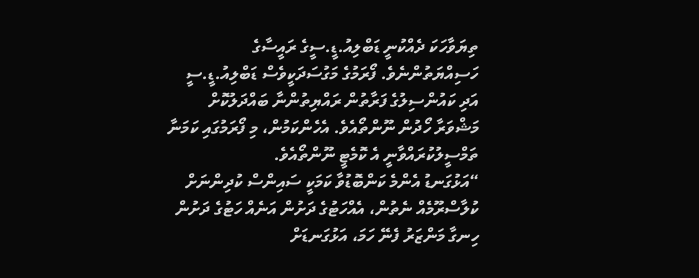ތިޔަވާހަކަ ދެއްކުނީ ޑަބްލިއު.ޑީ.ސީގެ ރައީސާގެ ހަސިއްޔަތުންނެވެ. ފޯރަމުގެ މަގުސަދަކީވެސް ޑަބްލިއު.ޑީ.ސީ އަދި ކައުންސިލުގެ ފަރާތުން ރައްޔިތުންނާ ބައްދަލުކޮށް މަޝްވަރާ ހޯދުން ނޫންތޯއެވެ. އެހެންކަމުން، މި ފޯރަމުގައި ކަމަނާ ތަމްސީލުކުރައްވާނީ އެ ކޮމެޓީ ނޫންތޯއެވެ.
“އަޅުގަނޑު އެންމެ ކަންބޮޑުވާ ކަމަކީ ސައިންސް ކުދިންނަށް ކުލާސްރޫމެއް ނެތުން، އެއްހަޓުގެ ދަށުން އަނެއް ހަޓުގެ ދަށުން ހިނގާ މަންޒަރު ފެނޭ ހަމަ، އަޅުގަނޑަށް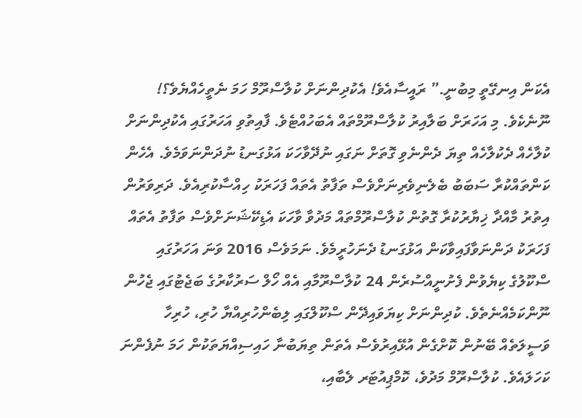އެކަން އިނގޭތީ މިބުނީ.” ރައީސާއެވެ! އެކުދިންނަށް ކުލާސްރޫމް ހަމަ ނެތީހެއްޔެވެ؟! ނޫނެކެވެ. މި އަހަރަށް ބަލާއިރު ކުލާސްރޫމްތައް އެބަހުއްޓެވެ. ފާއިތުވި އަހަރުގައި އެކުދިންނަށް ކުލާހެއް ދެކުލާހެއް ތިޔަ ދެންނެވި ގޮތަށް ނަގައި ނުދޭވާހަކަ އަޅުގަނޑު ނުދަންނަވަމެވެ. އެހެން ކަންތައްކުރާ ސަބަބު ބެލެނިވެރިނަށްވެސް ތަފާތު އެތައް ފަހަރަކު ހިއްސާކުރިއެވެ. ދަރިވަރުން އިތުރު މާއްދާ ޚިޔާރުކުރާ ގޮތުން ކުލާސްރޫމްތައް މަދުވާ ވާހަކަ އެޑިކޭޝަނަށްވެސް ތަފާތު އެތައް ފަހަރަކު ދަންނަވާފައިވާކަން އަޅުގަނޑު ދެނަހުރީމެވެ. ނަމަވެސް 2016 ވަނަ އަހަރުގައި ސްކޫލުގެ ކިޔެވުން ފެށުނީއްސުރެން 24 ކުލާސްރޫމާއި އެއް ހޯލް ސަރުކާރުގެ ބަޖެޓުގައި ޖެހުން ނޫންކަމެއްނެތެވެ. ކުދިންނަށް ކިޔަވައިދޭން ސްކޫލްގައި ލިބެންހުރިއްޔާ ހުރި، ހުރިހާ ވަސީލަތެއް ބޭނުން ކޮށްގެން އުޅޭއިރުވެސް އެތަން ތިޔަބުނާ ހައިސިއްޔަތަކުން ހަމަ ނުފެންނަ ކަހަލައެވެ. ކުލާސްރޫމް މަދުވެ، ކޮމްޕިއުޓަރ ލެބާއި،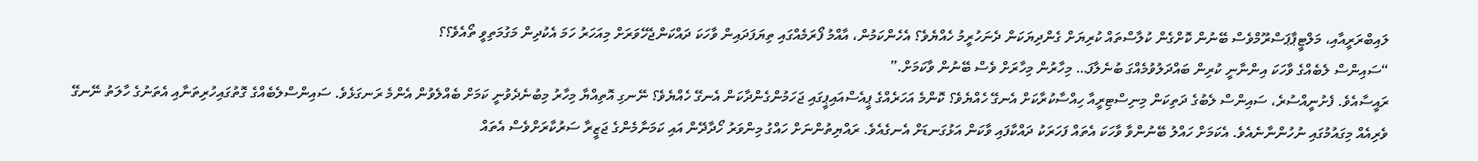ލައިބްރަރީއާއި، މަލްޓީޕާޕަސްރޫމްވެސް ބޭނުން ކޮށްގެން ކުލާސްތައް ކުރިޔަށް ގެންދިޔަކަން ދެނަހުރީމު ހެއްޔެވެ؟ އެހެންކަމުން، އާއްމު ފޯރަމެއްގައި ތިޔަފަދައިން ވާހަކަ ދައްކަންޖެހޭވަރަށް މިއަހަރު ހަމަ އެކުދިން މަގުމަތިވީ ތޯއެވެ؟؟
“ސައިންސް ލެބެއްގެ ވާހަކަ އިންނާނީ ކުރިން ބައްދަލުވުމެއްގަ ބުނެލާފަ… މިހާރުން މިހާރަށް ވެސް ބޭނުން ވާކަމަށް.”
ރައީސާއެވެ. ފެށުނީއްސުރެ، ސައިންސް ލެބުގެ ދަތިކަން މިނިސްޓިރީއާ ހިއްސާކުރާކަށް އެނގޭ ހެއްޔެވެ؟ ކޮންމެ އަހަރެއްގެ ޕީއެސްއައިޕީގައި ޖަހަމުންގެންދާކަން އެނގޭ ހެއްޔެވެ؟ ނޭނގި އޮތިއްޔާ މިހާރު މިބުނެދެވުނީ ކަމަށް ބެއްލެވުން އެންމެ ރަނގަޅެވެ. ސައިންސްލެބެއްގެ ގޮތުގައިހުރިތަނާއި އެތަނުގެ ހާލަތު ނޭނގޭ ވެރިއެއް މިގައުމުގައި ނުހުންނާނެއެވެ. އެކަމަށް ހައްލު ބޭނުންވާ ވާހަކަ އެތައް ފަހަރަކު ދައްކާފައި ވާކަން އަޅުގަނޑަށް އެނގެއެވެ. ރައްޔިތުންނަށް ހައްގު މިންވަރު ހޯދާދޭން އައި ކަމަނާމެންގެ ޖަޒީރާ ސަރުކާރަށްވެސް އެތައް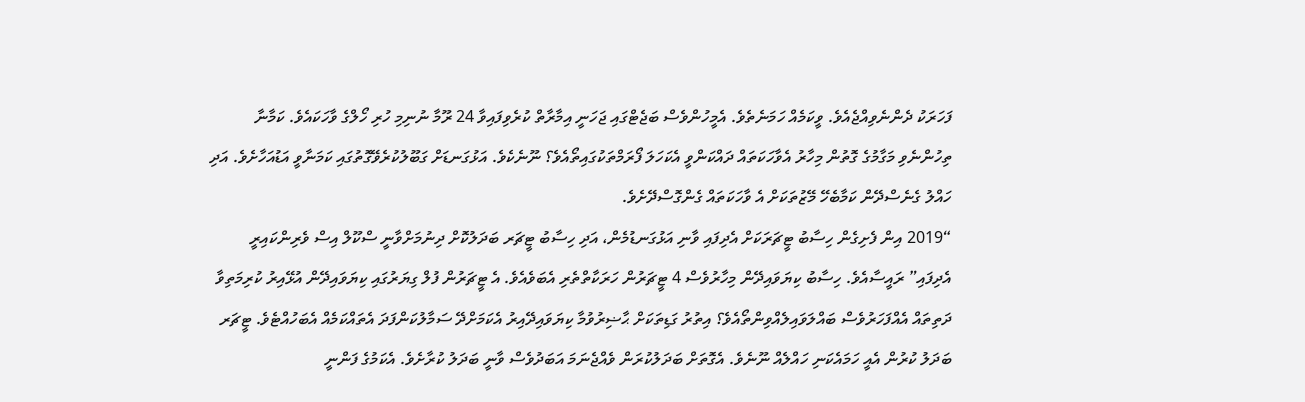ފަހަރަކު ދެންނެވިއްޖެއެވެ. ވީކަމެއް ހަމަނެތެވެ. އެމީހުންވެސް ބަޖެޓްގައި ޖަހަނީ އިމާރާތް ކުރެވިފައިވާ 24 ރޫމާ ނުނިމި ހުރި ހޯލްގެ ވާހަކައެވެ. ކަމާނާ ތިހުންނެވި މަގާމުގެ ގޮތުން މިހާރު އެވާހަކަތައް ދައްކަންވީ އެކަހަލަ ފޯރަމްތަކުގައިތޯއެވެ؟ ނޫނެކެވެ. އަޅުގަނޑަށް ގަބޫލުކުރެވޭގޮތުގައި ކަމަނާވީ އަޑުއަހާށެވެ. އަދި ހައްލު ގެނެސްދޭން ކަމާބެހޭ މޭޒުތަކަށް އެ ވާހަކަތައް ގެންގޮސްދޭށެވެ.
“2019 އިން ފެށިގެން ހިސާބު ޓީޗަރަކަށް އެދިފައި ވާނި އަޅުގަނޑުމެން، އަދި ހިސާބު ޓީޗަރ ބަދަލުކޮށް ދިނުމަށްވާނީ ސްކޫލް އިސް ވެރިންކައިރީ އެދިފައި” ރައީސާއެވެ. ހިސާބު ކިޔަވައިދޭން މިހާރުވެސް 4 ޓީޗަރުން ހަރަކާތްތެރި އެބަވެއެވެ. އެ ޓީޗަރުން ފުލް ގިޔަރުގައި ކިޔަވައިދޭން އުޅޭއިރު ކުރިމަތިވާ ދަތިތައް އެއްފަހަރުވެސް ބައްލަވައިލެއްވިންތޯއެވެ؟ އިތުރު ގަޑިތަކަށް ޙާޟިރުވުމާ ކިޔަވައިދޭއިރު އެކަމަށްދޭ ސަމާލުކަންފަދަ އެތައްކަމެއް އެބަހުއްޓެވެ. ޓީޗަރ ބަދަލު ކުރުން އެއީ ހަމައެކަނި ހައްލެއް ނޫނެވެ. އެގޮތަށް ބަދަލުކުރަން ވެއްޖެނަމަ އަބަދުވެސް ވާނީ ބަދަލު ކުރާށެވެ. އެކަމުގެ ފަންނީ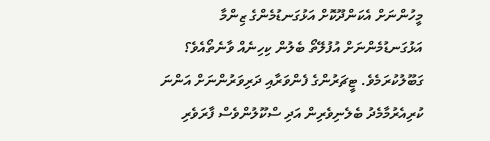މީހުންނަށް އެކަންދޫކޮށް އަޅުގަނޑުމެންގެ ޒިންމާ އަޅުގަނޑުމެންނަށް އުފުލޭތޯ ބެލުން ކިހިނެއް ވާނެތޯއެވެ؟ ގަބޫލުކުރަމެވެ. ޓީޗަރުންގެ ފެންވަރާއި ދަރިވަރުންނަށް އަންނަ ކުރިއެރުމާމެދު ބެލެނިވެރިން އަދި ސްކޫލުންވެސް ފާރަވެރި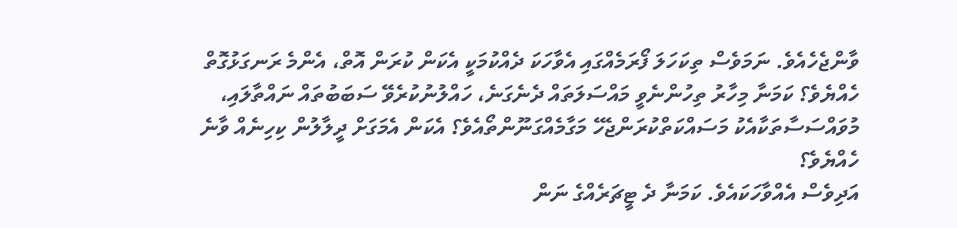ވާންޖެހެއެވެ. ނަމަވެސް ތިކަހަލަ ފޯރަމެއްގައި އެވާހަކަ ދެއްކުމަކީ އެކަން ކުރަން އޮތް، އެންމެ ރަނގަޅުގޮތް ހެއްޔެވެ؟ ކަމަނާ މިހާރު ތިހުންނެވީ މައްސަލަތައް ދެނެގަނެ، ހައްލުނުކުރެވޭ ސަބަބުތައް ނައްތާލައި، މުވައްސަސާތަކާއެކު މަސައްކަތްކުރަންޖެހޭ މަގާމެއްގަނޫންތޯއެވެ؟ އެކަން އެމަގަށް ދީލާލުން ކިހިނެއް ވާނެ ހެއްޔެވެ؟
އަދިވެސް އެއްވާހަކައެވެ. ކަމަނާ ދެ ޓީޗަރެއްގެ ނަން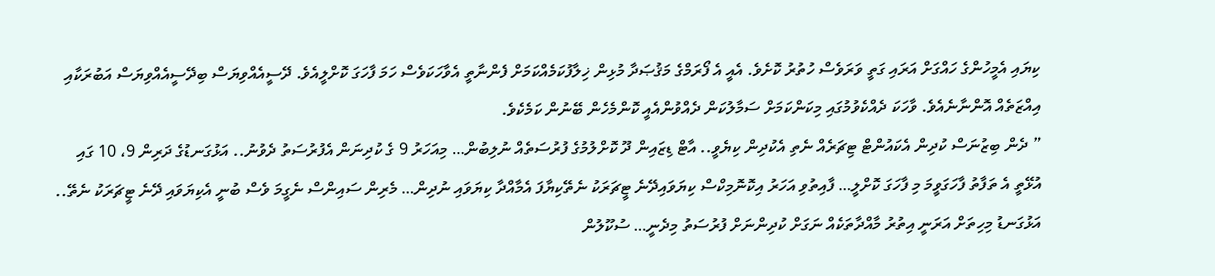ކިޔައި އެމީހުންގެ ހައްގަށް އަރައި ގަތީ ވަރަވެސް ހުތުރު ކޮށެވެ. އެއީ އެ ފޯރަމްގެ މަޤުޞަދާ މުޅިން ޚިލާފުކަމެއްކަމަށް ފެންނާތީ އެވާހަކަވެސް ހަމަ ފާހަގަ ކޮށްލީއެވެ. ދޭސީއެއްވިޔަސް ބިދޭސީއެއްވިޔަސް އަބުރަކާއި އިއްޒަތެއް އޮންނާނެއެވެ. ވާހަކަ ދެއްކެވުމުގައި މިކަންކަމަށް ސަމާލުކަން ދެއްވުންއެއީ ކޮންމެހެން ބޭނުން ކަމެކެވެ.
” ދެން ބިޒުނަސް ކުދިން އެކައުންޓް ޓިޗަރެއް ނެތި އެކުދިން ކިޔެވީ.. އާޓް ޑިޒައިން ދޫ ކޮށްލުމުގެ ފުރުސަތެއް ނުލިބުން… މިއަހަރު 9 ގެ ކުދިނަން އެފުރުސަތު ދެވުނު.. އަޅުގަނޑުގެ ދަރިން 9، 10 ގައި އުޅޭތީ އެ ތަފާތު ފާހަގަވީމަ މި ފާހަގަ ކޮށްލީ… ފާއިތުވި އަހަރު އިކޮނޮމިކްސް ކިޔަވައިދޭނެ ޓީޗަރަކު ނެތޭކިޔާފަ އެމާއްދާ ކިޔަވައި ނުދިން… މެރިން ސައިންސް ނެގީމަ ވެސް ބުނީ އެކިޔަވައި ދޭނެ ޓީޗަރަކު ނެތޭ.. އަޅުގަނޑު މިހިތަށް އަރަނީ އިތުރު މާއްދާތަކެއް ނަގަށް ކުދިންނަށް ފުރުސަތު މިދެނީ… ސުކޫލުން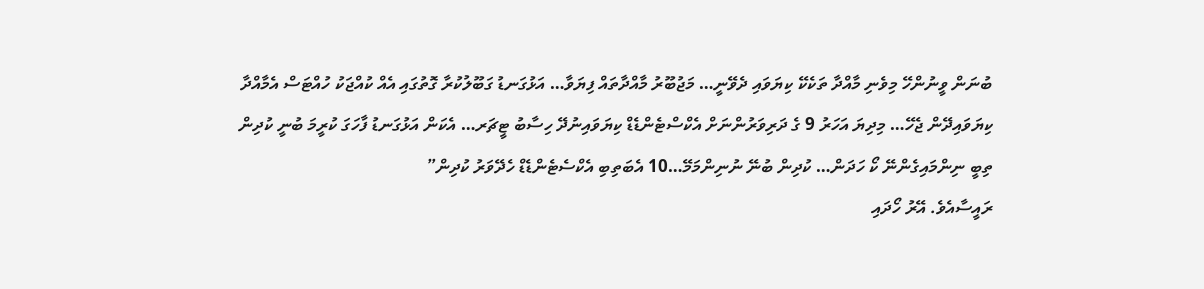ބުނަން ވީނުންހޭ މިވެނި މާއްދާ ތަކެކޭ ކިޔަވައި ދެވޭނީ… މަޖުބޫރު މާއްދާތައް ފިޔަވާ… އަޅުގަނޑު ގަބޫލުކުރާ ގޮތުގައި އެއް ކުއްޖަކު ހުއްޓަސް އެމާއްދާ ކިޔަވައިދޭން ޖެހޭ… މިދިޔަ އަހަރު 9 ގެ ދަރިވަރުންނަށް އެކްސްޓެންޑެޑް ކިޔަވައިނުދޭ ހިސާބު ޓީޗަރ… އެކަން އަޅުގަނޑު ފާހަގަ ކުރީމަ ބުނީ ކުދިން ތިބީ ނިންމައިގެންނޭ ކޯ ހަދަން… ކުދިން ބުނޭ ނުނިންމަމޭ…10 އެބަތިބި އެކްސެޓެންޑެޑް ހެދޭވަރު ކުދިން”
ރައީސާއެވެ. އޭރު ހޯދައި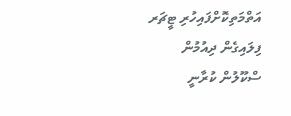އަތްމަތިކޮށްފައިހުރި ޓީޗަރ ފިލައިގެން ދިއުމުން ސްކޫލުން ކުރާނީ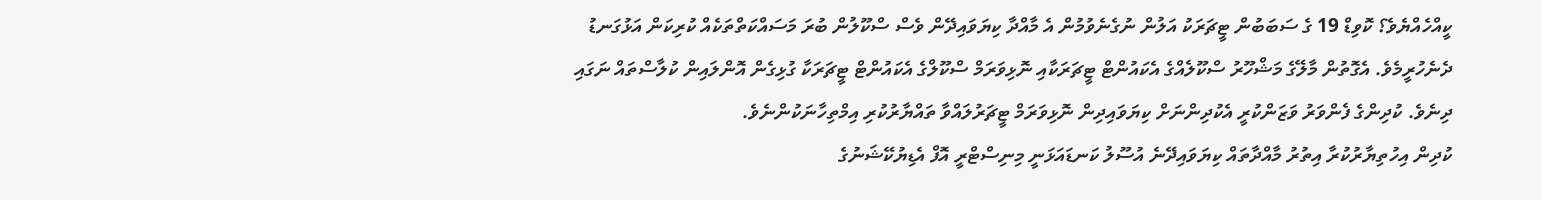ކީއްހެއްޔެވެ؟ ކޮވިޑް 19 ގެ ސަބަބުން ޓީޗަރަކު އަލުން ނުގެނެވުމުން އެ މާއްދާ ކިޔަވައިދޭން ވެސް ސްކޫލުން ބުރަ މަސައްކަތްތަކެއް ކުރިކަން އަޅުގަނޑު ދެނެހުރީމެވެ. އެގޮތުން މާލޭގެ މަޝްހޫރު ސްކޫލެއްގެ އެކައުންޓް ޓީޗަރަކާއި ނޮޅިވަރަމް ސްކޫލްގެ އެކައުންޓް ޓީޗަރަކާ ގުޅިގެން އޮންލައިން ކުލާސްތައް ނަގައި ދިނެވެ. ކުދިންގެ ފެންވަރު ވަޒަންކުރީ އެކުދިންނަށް ކިޔަވައިދިން ނޮޅިވަރަމް ޓީޗަރުލައްވާ ތައްޔާރުކުރި އިމްތިހާނަކުންނެވެ.
ކުދިން އިހުތިޔާރުކުރާ އިތުރު މާއްދާތައް ކިޔަވައިދޭނެ އުސޫލު ކަނޑައަޅަނީ މިނިސްޓްރީ އޮފް އެޑިޔުކޭޝަނުގެ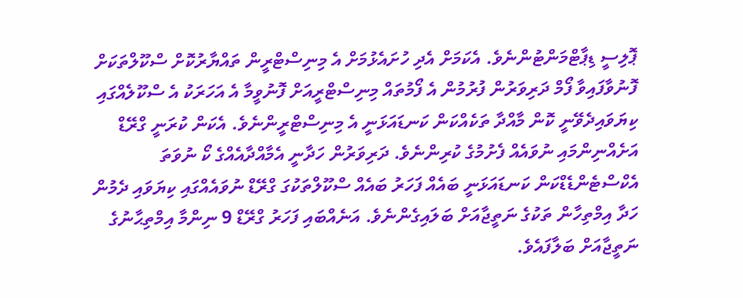ޕޮލިސީ ޑިޕާޓްމަންޓުންނެވެ. އެކަމަށް އެދި ހުށައެޅުމަށް އެ މިނިސްޓްރީން ތައްޔާރުކޮށް ސްކޫލްތަކަށް ފޮނުވާފައިވާ ފޯމް ދަރިވަރުން ފުރުމުން އެ ފޯމުތައް މިނިސްޓްރީއަށް ފޮނުވީމާ އެ އަހަރަކު އެ ސްކޫލެއްގައި ކިޔަވައިދެވޭނީ ކޮން މާއްދާ ތަކެއްކަން ކަނޑައަޅަނީ އެ މިނިސްޓްރީންނެވެ. އެކަން ކުރަނީ ގްރޭޑް އަށެއްނިންމައި ނުވައެއް ފެށުމުގެ ކުރިންނެވެ. ދަރިވަރުން ހަދާނީ އެމާއްދާއެއްގެ ކޯ ނުވަތަ އެކްސްޓެންޑެޑްކަން ކަނޑައަޅަނީ ބައެއް ފަހަރު ބައެއް ސްކޫލްތަކުގަ ގްރޭޑް ނުވައެއްގައި ކިޔަވައި ދެމުން ހަދާ އިމްތިހާން ތަކުގެ ނަތީޖާއަށް ބަލައިގެންނެވެ. އަނެއްބައި ފަހަރު ގްރޭޑް 9 ނިންމާ އިމްތިޙާނުގެ ނަތީޖާއަށް ބަލާފައެވެ.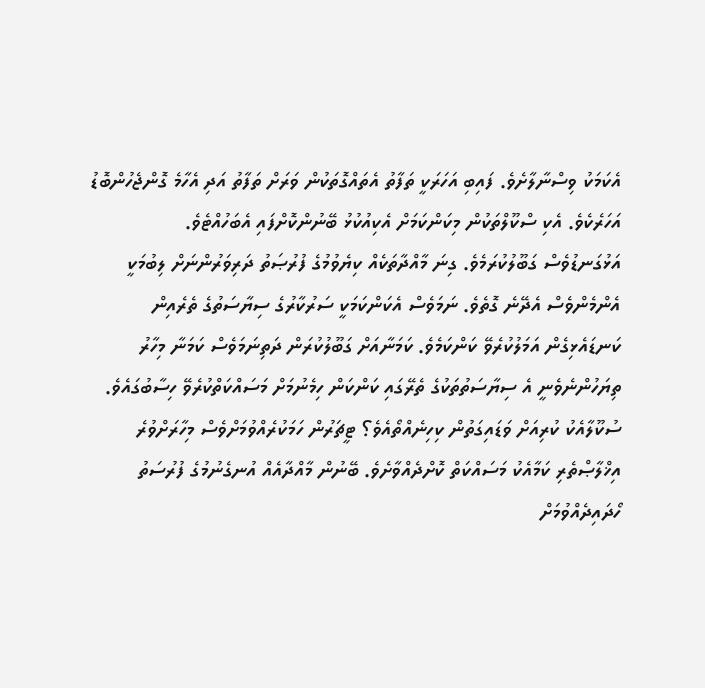އެކަމަކު ވިސްނާލާށެވެ. ފައިބި އަހަރަކީ ތަފާތު އެތައްގޮތަކުން ވަރަށް ތަފާތު އަދި އެހާމެ ގޮންޖެހުންބޮޑު އަހަރެކެވެ. އެކި ސްކޫލްތަކުން މިކަންކަމަށް އެކިއުކުޅު ބޭނުންކޮށްފައި އެބަހުއްޓެވެ.
އަޅުގަނޑުވެސް ގަބޫލުކުރަމެވެ. ގިނަ މާއްދާތަކެއް ކިޔެވުމުގެ ފުރުޞަތު ދަރިވަރުންނަށް ލިބުމަކީ އެންމެންވެސް އެދޭނެ ގޮތެވެ. ނަމަވެސް އެކަންކަމަކީ ސަރުކާރުގެ ސިޔާސަތުގެ ތެރެއިން ކަނޑައެޅިގެން އަމަލުކުރެވޭ ކަންކަމެވެ. ކަމަނާއަށް ގަބޫލުކުރަން ދަތިނަމަވެސް ކަމަނާ މިހާރު ތިޔަހުންނެވެނީ އެ ސިޔާސަތުތަކުގެ ތެރޭގައި ކަންކަން ހިމެނުމަށް މަސައްކަތްކުރެވޭ ހިސާބުގައެވެ. ސުކޫލާއެކު ކުރިއަށް ވަޑައިގަތުން ކިހިނެއްތޯއެވެ؟ ޓީޗަރުން ހަމަކުރެއްވުމަށްވެސް މިހާރަށްވުރެ އިޚްލާޞްތެރި ކަމާއެކު މަސައްކަތް ކޮށްދެއްވާށެވެ. ބޭނުން މާއްދާއެއް އުނގެނުމުގެ ފުރުސަތު ހޯދައިދެއްވުމަށް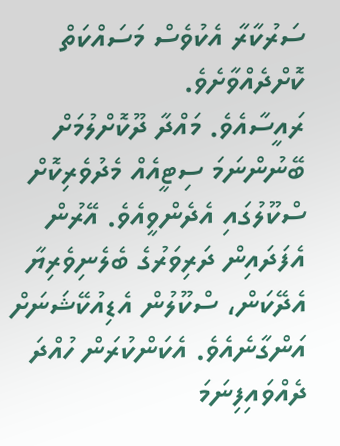ސަރުކާރާ އެކުވެސް މަސައްކަތް ކޮށްދެއްވާށެވެ.
ރައީސާއެވެ. މައްދާ ދޫކޮށްލުމަށް ބޭނުންނަމަ ސިޓީއެއް މެދުވެރިކޮށް ސްކޫލުގައި އެދެންވީއެވެ. އޭރުން އެފަދައިން ދަރިވަރުގެ ބެލެނިވެރިޔާ އެދޭކަން، ސްކޫލުން އެޑިއުކޭޝަނަށް އަންގާނެއެވެ. އެކަންކުރަން ހުއްދަ ދެއްވައިފިނަމަ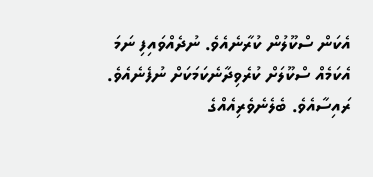އެކަން ސްކޫލުން ކުރާނެއެވެ. ނުދެއްވައިފި ނަމަ އެކަމެއް ސްކޫލަށް ކުރެވިދާނެކަމަކަށް ނުފެނެއެވެ.
ރައިސާއެވެ. ބެލެނެވެރިއެއްގެ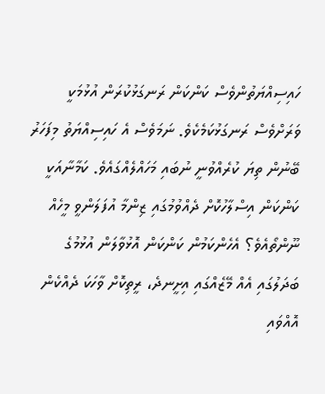ހައިސިއްޔަތުންވެސް ކަންކަން ރަނގަޅުކުރަން އުޅުމަކީ ވަރަށްވެސް ރަނގަޅުކަމެކެވެ. ނަމަވެސް އެ ހައިސިއްޔަތު މިފަހަރު ބޭނުން ތިޔަ ކުރެއްވުނީ ނުބައި މަހައްލެއްގައެވެ. ކަމާނާއަކީ ކަންކަން އިސްލާހުކޮށް ދެއްވުމުގައި ޒިންމާ އުފަލަންވީ މީހެއް ނޫންތޯއެވެ؟ އެހެންކަމުން ކަންކަން އޮޅުވާލަން އުޅުމުގެ ބަދަލުގައި އެއް މޭޒެއްގައި އިށީނދެ، ރީތިކޮށް ވާހަކަ ދެއްކެން އޮއްވައި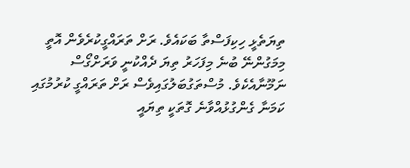ތިޔަތެޅީ ހިކިފަސްތާ ބަކައެވެ. ރަށް ތަރައްގީކުރެވެން އޮތީ މިމަގުންނޭ ބުނެ މިފަހަރު ތިޔަ ދެއްކުނީ ވަރަށްގޯސް ނަމޫނާއެކެވެ. މުސްތަގުބަލުގައިވެސް ރަށް ތަރައްގީ ކުރުމުގައި ކަމަނާ ގެންގުޅުއްވާނެ ގޮތަކީ ތިޔައީ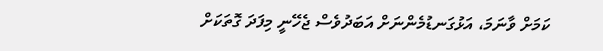ކަމަށް ވާނަމަ، އަޅުގަނޑުމެންނަށް އަބަދުވެސް ޖެހޭނީ މިފަދަ ގޮތަކަށް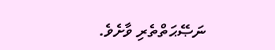ނަޞޭޙަތްތެރި ވާށެވެ.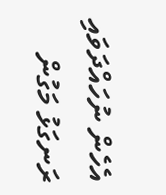އެހެން ނުހައްދަވައި ރަނގަޅު މަގުން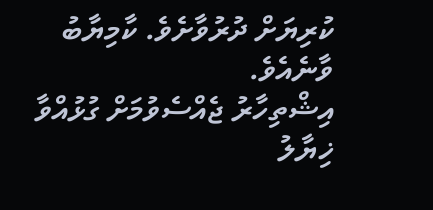ކުރިޔަށް ދުރުވާށެވެ. ކާމިޔާބު ވާނެއެވެ.
އިޝްތިހާރު ޖެއްސެވުމަށް ގުޅުއްވާ
ޚިޔާލު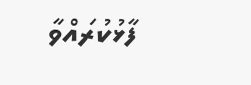ފާޅުކުރައްވާ